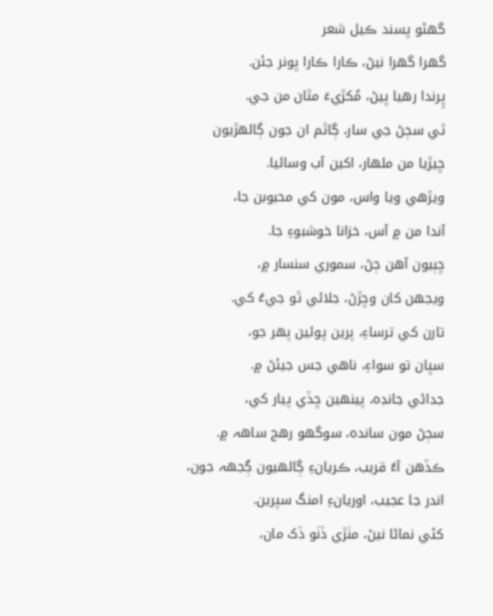گهڻو پسند ڪيل شعر
گهرا گهرا نيڻ، ڪارا ڪارا ڀونر جئن.
ڀِرندا رهيا ڀيڻ، مُکڙيءَ مٿان من جي.
ٿي سڄڻ جي سار، ڳاتَم ان جون ڳالهڙيون
ڇيڙيا من ملهار، اکين آب وسائيا.
ويڙهي ويا واس، مون کي محبوبن جا،
آندا من ۾ آس، خزانا خوشبوءِ جا.
ڇٻيون آھن ڄڻ، سموري سنسار ۾،
ويجهن کان وڇڙڻ، جلائي ٿو جيءُ کي.
تارن کي ترساءِ، پرين پوئين پھر جو،
سڀان تو سواءِ، ناھي جس جيئڻ ۾.
جدائي جانڊه، پينھين ڇڏي پيار کي،
سڄڻ مون سانده، سوگهو رھج ساھہ ۾.
ڪڏھن آءُ قريب، ڪريانءِ ڳالهيون ڳجهہ جون،
اندر جا عجيب، اوريانءِ امنگ سپرين.
کڻي نماڻا نيڻ، مٺڙي ڏٺو ڏک مان،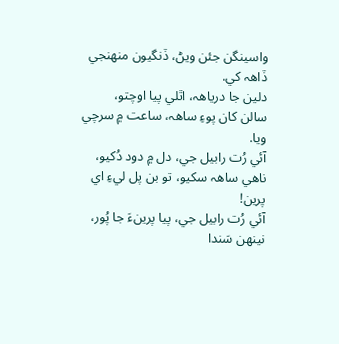واسينگن جئن ويڻ، ڏنگيون منھنجي ڏاھہ کي.
دلين جا درياھہ، اٿلي پيا اوچتو،
سالن کان پوءِ ساھہ، ساعت ۾ سرچي ويا.
آئي رُت رابيل جي، دل ۾ دود دُکيو،
ناھي ساھہ سکيو، تو بن پل ليءِ اي پرين!
آئي رُت رابيل جي، پيا پرينءَ جا پُور،
نينھن سَندا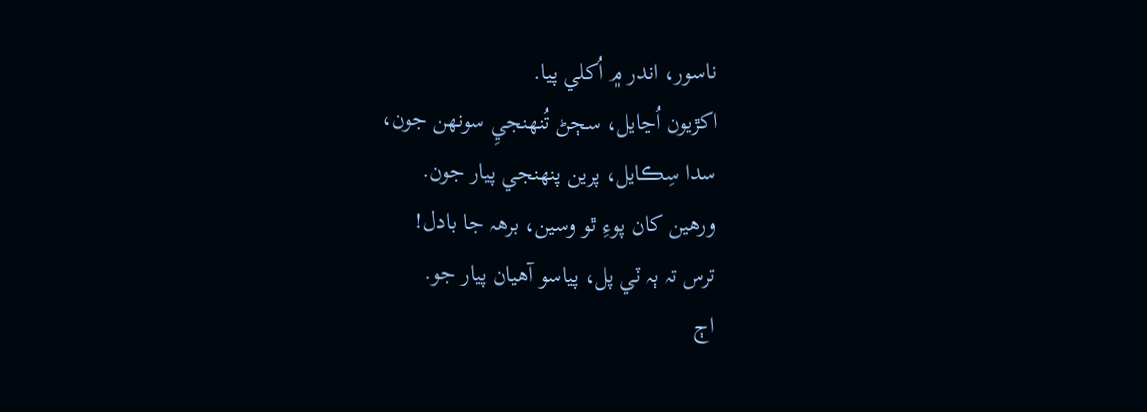ناسور، اندر ۾ اُکلي پيا.
اکڙيون اُڃايل، سڄڻ تُنھنجيِ سونھن جون،
سدا سِڪايل، پرين پنھنجي پيار جون.
ورھين کان پوءِ ٿو وسين، برھہ جا بادل!
ترس تہ ٻہ ٽي پل، پياسو آھيان پيار جو.
اڄ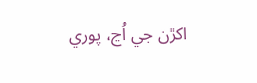اکڙن جي اُڃ، پوري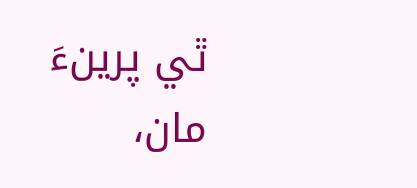ٿي پرينءَ مان،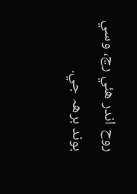روح اندر ھئي رڃ، وسي بوند برھہ جي.